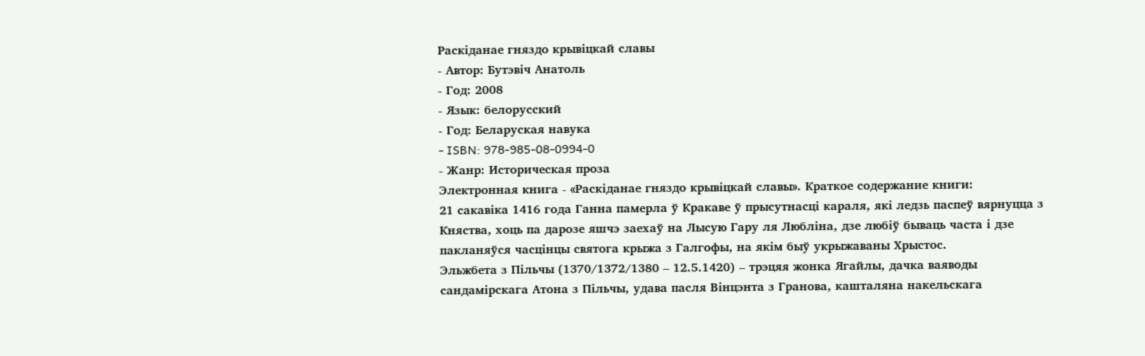Раскіданае гняздо крывіцкай славы
- Автор: Бутэвіч Анатоль
- Год: 2008
- Язык: белорусский
- Год: Беларуская навука
- ISBN: 978-985-08-0994-0
- Жанр: Историческая проза
Электронная книга - «Раскіданае гняздо крывіцкай славы». Краткое содержание книги:
21 сакавіка 1416 года Ганна памерла ў Кракаве ў прысутнасці караля, які ледзь паспеў вярнуцца з Княства, хоць па дарозе яшчэ заехаў на Лысую Гару ля Любліна, дзе любіў бываць часта і дзе пакланяўся часцінцы святога крыжа з Галгофы, на якім быў укрыжаваны Хрыстос.
Эльжбета з Пільчы (1370/1372/1380 – 12.5.1420) – трэцяя жонка Ягайлы, дачка ваяводы сандамірскага Атона з Пільчы, удава пасля Вінцэнта з Гранова, кашталяна накельскага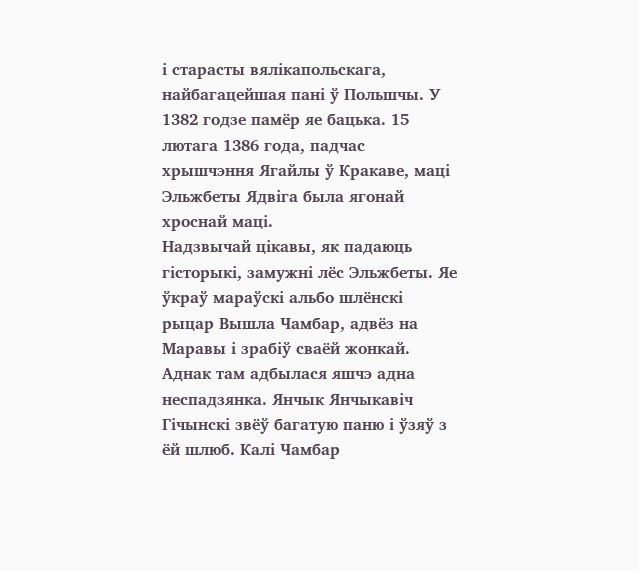і старасты вялікапольскага, найбагацейшая пані ў Польшчы. У 1382 годзе памёр яе бацька. 15 лютага 1386 года, падчас хрышчэння Ягайлы ў Кракаве, маці Эльжбеты Ядвіга была ягонай хроснай маці.
Надзвычай цікавы, як падаюць гісторыкі, замужні лёс Эльжбеты. Яе ўкраў мараўскі альбо шлёнскі рыцар Вышла Чамбар, адвёз на Маравы і зрабіў сваёй жонкай. Аднак там адбылася яшчэ адна неспадзянка. Янчык Янчыкавіч Гічынскі звёў багатую паню і ўзяў з ёй шлюб. Калі Чамбар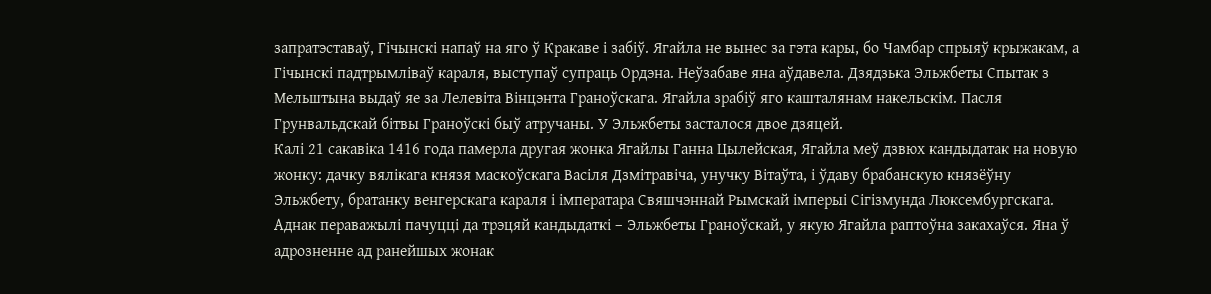запратэставаў, Гічынскі напаў на яго ў Кракаве і забіў. Ягайла не вынес за гэта кары, бо Чамбар спрыяў крыжакам, а Гічынскі падтрымліваў караля, выступаў супраць Ордэна. Неўзабаве яна аўдавела. Дзядзька Эльжбеты Спытак з Мельштына выдаў яе за Лелевіта Вінцэнта Граноўскага. Ягайла зрабіў яго кашталянам накельскім. Пасля Грунвальдскай бітвы Граноўскі быў атручаны. У Эльжбеты засталося двое дзяцей.
Калі 21 сакавіка 1416 года памерла другая жонка Ягайлы Ганна Цылейская, Ягайла меў дзвюх кандыдатак на новую жонку: дачку вялікага князя маскоўскага Васіля Дзмітравіча, унучку Вітаўта, і ўдаву брабанскую князёўну Эльжбету, братанку венгерскага караля і імператара Свяшчэннай Рымскай імперыі Сігізмунда Люксембургскага. Аднак пераважылі пачуцці да трэцяй кандыдаткі – Эльжбеты Граноўскай, у якую Ягайла раптоўна закахаўся. Яна ў адрозненне ад ранейшых жонак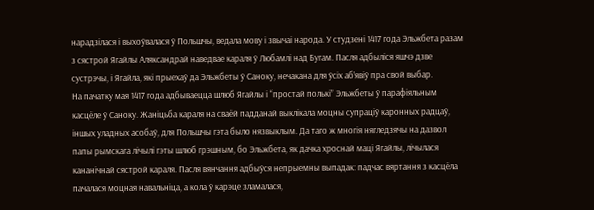нарадзілася і выхоўвалася ў Польшчы, ведала мову і звычаі народа. У студзені 1417 года Эльжбета разам з сястрой Ягайлы Аляксандрай наведвае караля ў Любамлі над Бугам. Пасля адбыліся яшчэ дзве сустрэчы, і Ягайла, які прыехаў да Эльжбеты ў Саноку, нечакана для ўсіх аб’явіў пра свой выбар.
На пачатку мая 1417 года адбываецца шлюб Ягайлы і “простай полькі” Эльжбеты ў парафіяльным касцёле ў Саноку. Жаніцьба караля на сваёй падданай выклікала моцны супраціў каронных радцаў, іншых уладных асобаў, для Польшчы гэта было нязвыклым. Да таго ж многія нягледзячы на дазвол папы рымскага лічылі гэты шлюб грэшным, бо Эльжбета, як дачка хроснай маці Ягайлы, лічылася кананічнай сястрой караля. Пасля вянчання адбыўся непрыемны выпадак: падчас вяртання з касцёла пачалася моцная навальніца, а кола ў карэце зламалася,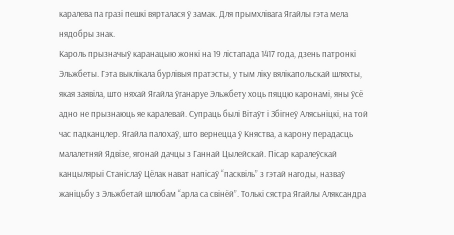каралева па гразі пешкі вярталася ў замак. Для прымхлівага Ягайлы гэта мела нядобры знак.
Кароль прызначыў каранацыю жонкі на 19 лістапада 1417 года, дзень патронкі Эльжбеты. Гэта выклікала бурлівыя пратэсты, у тым ліку вялікапольскай шляхты, якая заявіла, што няхай Ягайла ўганаруе Эльжбету хоць пяццю каронамі, яны ўсё адно не прызнаюць яе каралевай. Супраць былі Вітаўт і Збігнеў Алясьніцкі, на той час падканцлер. Ягайла палохаў, што вернецца ў Княства, а карону перадасць малалетняй Ядвізе, ягонай дачцы з Ганнай Цылейскай. Пісар каралеўскай канцылярыі Станіслаў Цёлак нават напісаў “пасквіль” з гэтай нагоды, назваў жаніцьбу з Эльжбетай шлюбам “арла са свінёй”. Толькі сястра Ягайлы Аляксандра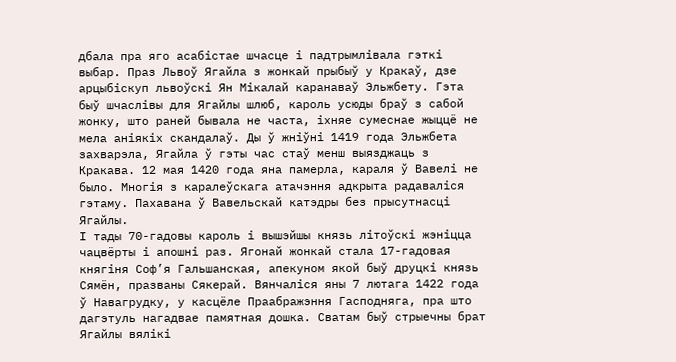дбала пра яго асабістае шчасце і падтрымлівала гэткі выбар. Праз Львоў Ягайла з жонкай прыбыў у Кракаў, дзе арцыбіскуп львоўскі Ян Мікалай каранаваў Эльжбету. Гэта быў шчаслівы для Ягайлы шлюб, кароль усюды браў з сабой жонку, што раней бывала не часта, іхняе сумеснае жыццё не мела аніякіх скандалаў. Ды ў жніўні 1419 года Эльжбета захварэла, Ягайла ў гэты час стаў менш выязджаць з Кракава. 12 мая 1420 года яна памерла, караля ў Вавелі не было. Многія з каралеўскага атачэння адкрыта радаваліся гэтаму. Пахавана ў Вавельскай катэдры без прысутнасці Ягайлы.
І тады 70-гадовы кароль і вышэйшы князь літоўскі жэніцца чацвёрты і апошні раз. Ягонай жонкай стала 17-гадовая княгіня Соф’я Гальшанская, апекуном якой быў друцкі князь Сямён, празваны Сякерай. Вянчаліся яны 7 лютага 1422 года ў Навагрудку, у касцёле Праабражэння Гасподняга, пра што дагэтуль нагадвае памятная дошка. Сватам быў стрыечны брат Ягайлы вялікі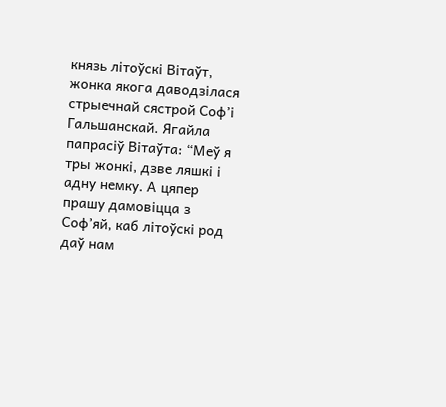князь літоўскі Вітаўт, жонка якога даводзілася стрыечнай сястрой Соф’і Гальшанскай. Ягайла папрасіў Вітаўта: “Меў я тры жонкі, дзве ляшкі і адну немку. А цяпер прашу дамовіцца з Соф’яй, каб літоўскі род даў нам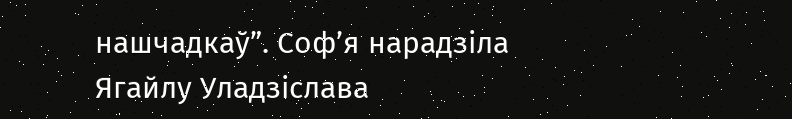нашчадкаў”. Соф’я нарадзіла Ягайлу Уладзіслава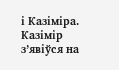і Казіміра. Казімір з’явіўся на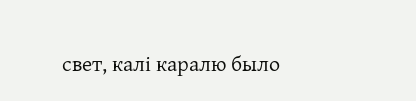свет, калі каралю было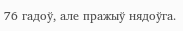76 гадоў, але пражыў нядоўга.